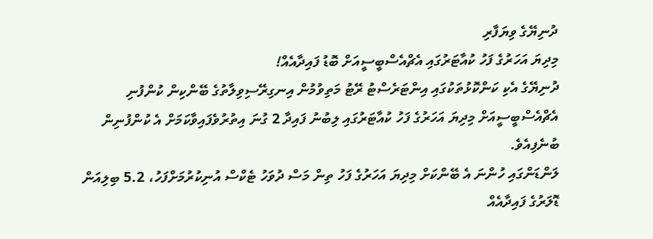ދުނިޔޭގެ ވިޔަފާރި
މިދިޔަ އަހަރުގެ ފަހު ކުއާޓަރުގައި އެޗްއެސްބީސީއަށް ބޮޑު ފައިދާއެއް!
ދުނިޔޭގެ އެކި ކަންކޮޅުތަކުގައި އިންޓަރެސްޓު ރޭޓު މަތިވުމުން އިނގިރޭސިވިލާތުގެ ބޭންކިން ކުންފުނި އެޗްއެސްބީސީއަށް މިދިޔަ އަހަރުގެ ފަހު ކުއާޓަރުގައި ލިބުނު ފައިދާ 2 ގުނަ އިތުރުވެފައިވާކަމަށް އެ ކުންފުނިން ބުނެފިއެވެ.
ލަންޑަންގައި ހުންނަ އެ ބޭންކަށް މިދިޔަ އަހަރުގެ ފަހު ތިން މަސް ދުވަހު ޓެކްސް އުނިކުރުމަށްފަހު، 5.2 ބިލިއަން ޑޮލަރުގެ ފައިދާއެއް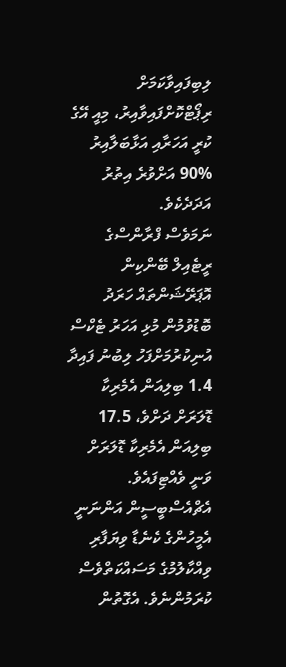ލިބިފައިވާކަމަށް ރިޕޯޓްކޮށްފައިވާއިރު، މިއީ އޭގެ ކުރީ އަހަރާއި އަޅާބަލާއިރު %90 އަށްވުރެ އިތުރު އަދަދެކެވެ.
ނަމަވެސް ފްރާންސްގެ ރީޓެއިލް ބޭންކިން އޮޕަރޭޝަންތައް ހަރަދު ބޮޑުވުމުން މުޅި އަހަރު ޓެކްސް އުނިކުރުމަށްފަހު ލިބުނު ފައިދާ 1.4 ބިލިއަން އެމެރިކާ ޑޮލަރަށް ދަށްވެ، 17.5 ބިލިއަން އެމެރިކާ ޑޮލަރަށް ވަނީ ވެއްޓިފައެވެ.
އެޗްއެސްބީސީން އަންނަނީ އެމީހުންގެ ކެނެޑާ ވިޔަފާރި ވިއްކާލުމުގެ މަސައްކަތްވެސް ކުރަމުންނެވެ. އެގޮތުން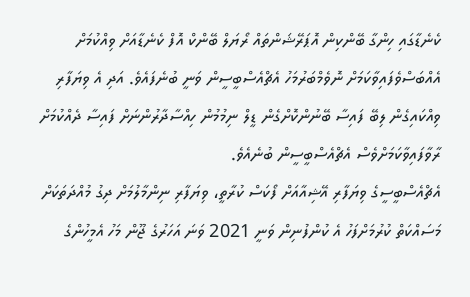ކެނެޑާގައި ހިންގާ ބޭންކިން އޮޕަރޭޝަންތައް ރޯޔަލް ބޭންކް އޮފް ކެނެޑާއަށް ވިއްކުމަށް އެއްބަސްވެފައިވާކަމަށް ނޮވެމްބަރުމަހު އެޗްއެސްބީސީން ވަނީ ބުނެފައެވެ. އަދި އެ ވިޔަފާރި ވިއްކައިގެން ލިބޭ ފައިސާ ބޭނުންކޮށްގެން ޑީލް ނިމުމުން ހިއްސާދާރުންނަށް ފައިސާ ދެއްކުމަށް ރާވާފައިވާކަމަށްވެސް އެޗްއެސްބީސީން ބުނެއެވެ.
އެޗްއެސްބީސީގެ ވިޔަފާރި އޭޝިއާއަށް ފޯކަސް ކުރާތީ، ވިޔަފާރި ނިންމާލުމަށް ދިގު މުއްދަތަކަށް މަސައްކަތް ކުރުމަށްފަހު އެ ކުންފުނިން ވަނީ 2021 ވަނަ އަހަރުގެ ޖޫން މަހު އެމީހުންގެ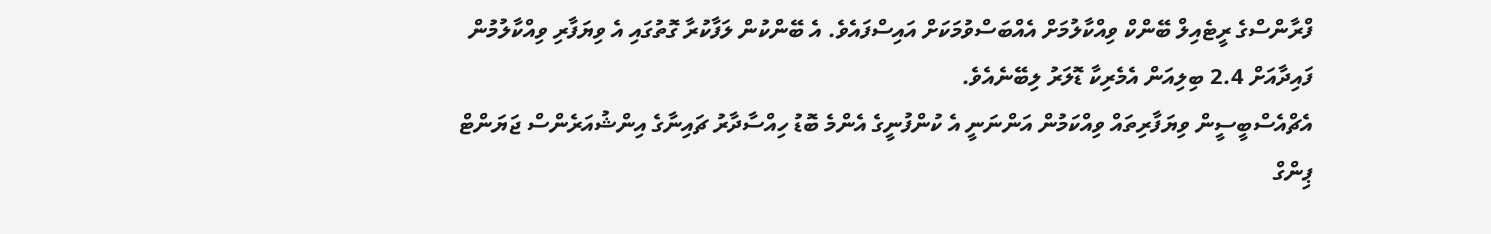ފްރާންސްގެ ރީޓެއިލް ބޭންކް ވިއްކާލުމަށް އެއްބަސްވުމަކަށް އައިސްފައެވެ. އެ ބޭންކުން ލަފާކުރާ ގޮތުގައި އެ ވިޔަފާރި ވިއްކާލުމުން ފައިދާއަށް 2.4 ބިލިއަން އެމެރިކާ ޑޮލަރު ލިބޭނެއެވެ.
އެޗްއެސްބީސީން ވިޔަފާރިތައް ވިއްކަމުން އަންނަނީ އެ ކުންފުނީގެ އެންމެ ބޮޑު ހިއްސާދާރު ޗައިނާގެ އިންޝުއަރެންސް ޖަޔަންޓް ޕިންގް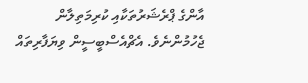އާންގެ ޕްރެޝަރުތަކާއި ކުރިމަތިލާން ޖެހުމުންނެވެ. އެޗްއެސްބީސީން ވިޔަފާރިތައް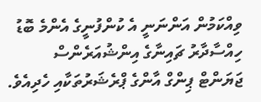ވިއްކަމުން އަންނަނީ އެ ކުންފުނީގެ އެންމެ ބޮޑު ހިއްސާދާރު ޗައިނާގެ އިންޝުއަރެންސް ޖަޔަންޓް ޕިންގް އާންގެ ޕްރެޝަރުތަކާއި ހެދިއެވެ.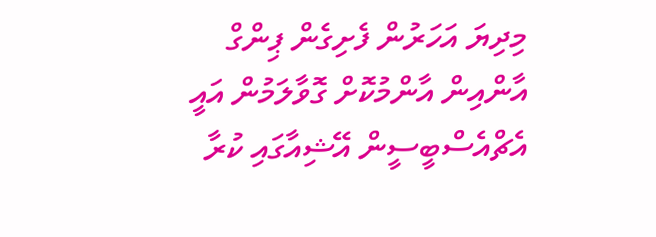މިދިޔަ އަހަރުން ފެށިގެން ޕިންގް އާންއިން އާންމުކޮށް ގޮވާލަމުން އައީ އެޗްއެސްބީސީން އޭޝިއާގައި ކުރާ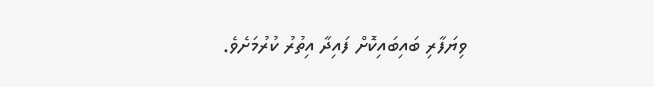ވިޔަފާރި ބައިބައިކޮށް ފައިދާ އިތުރު ކުރުމަށެވެ.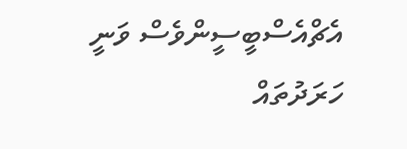އެޗްއެސްބީސީންވެސް ވަނީ ހަރަދުތައް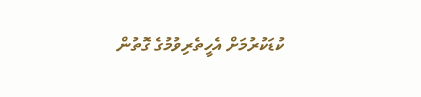ކުޑަކުރުމަށް އެހީތެރިވުމުގެ ގޮތުން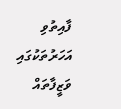ފާއިތުވި އަހަރުތަކުގައި ވަޒީފާތައް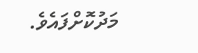މަދުކޮށްފައެވެ.